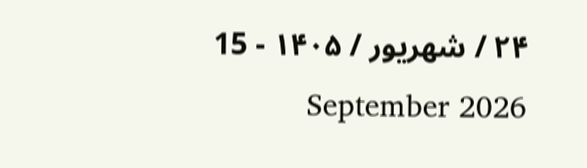۲۴ / شهريور / ۱۴۰۵ - 15 September 2026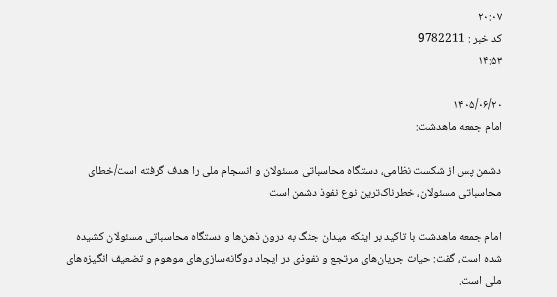۲۰:۰۷
کد خبر : 9782211
۱۴:۵۳

۱۴۰۵/۰۶/۲۰
امام جمعه ماهدشت:

دشمن پس از شکست نظامی، دستگاه محاسباتی مسئولان و انسجام ملی را هدف گرفته است/خطای محاسباتی مسئولان، خطرناک‌ترین نوع نفوذ دشمن است

امام جمعه ماهدشت با تاکید بر اینکه میدان جنگ به درون ذهن‌ها و دستگاه محاسباتی مسئولان کشیده شده است، گفت: حیات جریان‌های مرتجع و نفوذی در ایجاد دوگانه‌سازی‌های موهوم و تضعیف انگیزه‌های ملی است.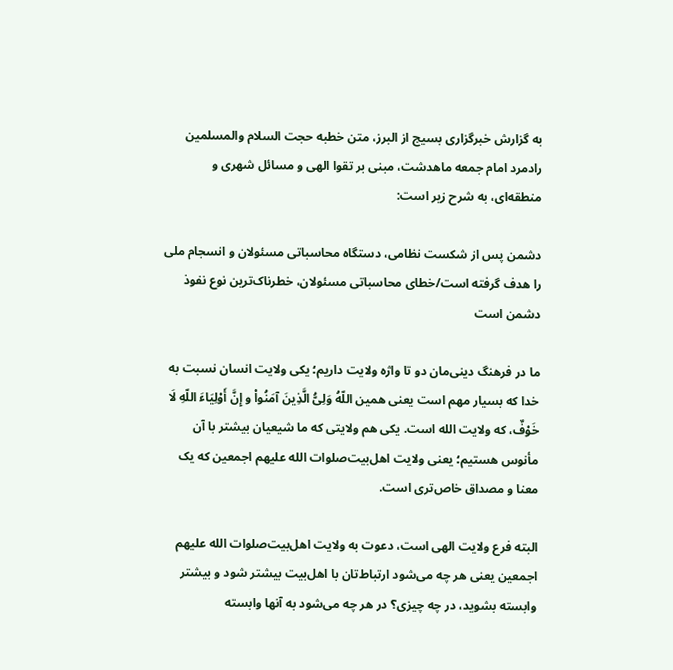به گزارش خبرگزاری بسیج از البرز، متن خطبه حجت السلام والمسلمین رادمرد امام جمعه ماهدشت، مبنی بر تقوا الهی و مسائل شهری و منطقه‌ای، به شرح زیر است:

دشمن پس از شکست نظامی، دستگاه محاسباتی مسئولان و انسجام ملی را هدف گرفته است/خطای محاسباتی مسئولان، خطرناک‌ترین نوع نفوذ دشمن است

ما در فرهنگ دینی‌مان دو تا واژه ولایت داریم؛ یکی ولایت انسان نسبت به خدا که بسیار مهم است یعنی همین اللّهُ وَلِیُّ الَّذِینَ آمَنُواْ و إِنَّ أَوْلِیَاءَ اللّهِ لَا خَوْفٌ، که ولایت الله است. یکی هم ولایتی که ما شیعیان بیشتر با آن مأنوس هستیم؛ یعنی ولایت اهل‌بیت‌صلوات الله علیهم اجمعین که یک معنا و مصداق خاص‌تری است.

البته فرع ولایت الهی است، دعوت به ولایت اهل‌بیت‌صلوات الله علیهم اجمعین یعنی هر چه می‌شود ارتباط‌تان با اهل‌بیت بیشتر شود و بیشتر وابسته بشوید، در چه چیزی؟ در هر چه می‌شود به آنها وابسته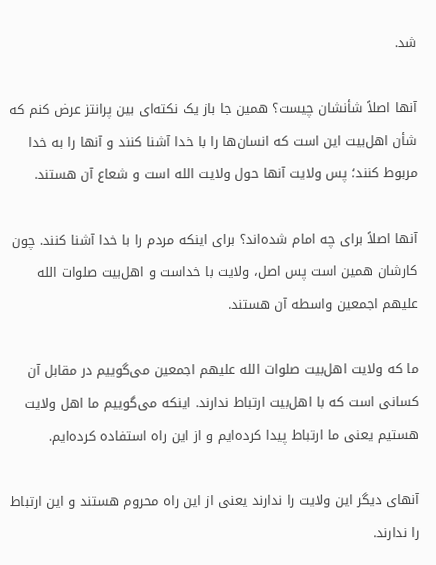شد.

آنها اصلاً شأنشان چیست؟ همین جا باز یک نکته‌ای بین پرانتز عرض کنم که شأن اهل‌بیت این است که انسان‌ها را با خدا آشنا کنند و آنها را به خدا مربوط کنند؛ پس ولایت آنها حول ولایت الله است و شعاع آن هستند.

آنها اصلاً برای چه امام شده‌اند؟ برای اینکه مردم را با خدا آشنا کنند. چون کارشان همین است پس اصل، ولایت با خداست و اهل‌بیت صلوات الله علیهم اجمعین واسطه آن هستند.

ما که ولایت اهل‌بیت صلوات الله علیهم اجمعین‌ می‌گوییم در مقابل آن کسانی است که با اهل‌بیت ارتباط ندارند. اینکه می‌گوییم ما اهل ولایت هستیم یعنی ما ارتباط پیدا کرده‌ایم و از این راه استفاده کرده‌ایم.

آنهای دیگر این ولایت را ندارند یعنی از این راه محروم هستند و این ارتباط را ندارند.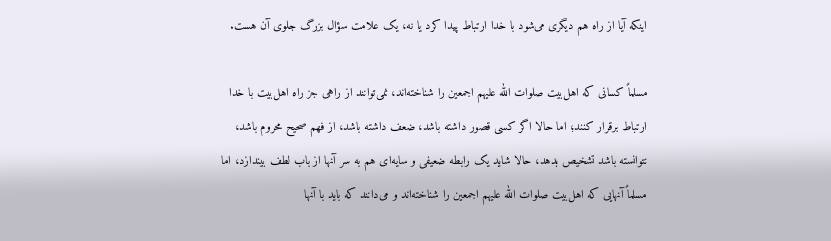اینکه آیا از راه هم دیگری می‌شود با خدا ارتباط پیدا کرد یا نه، یک علامت سؤال بزرگ جلوی آن هست.

مسلماً کسانی که اهل‌بیت صلوات الله علیهم اجمعین را شناخته‌اند، نمی‌توانند از راهی جز راه اهل‌بیت با خدا ارتباط برقرار کنند؛ اما حالا اگر کسی قصور داشته باشد، ضعف داشته باشد، از فهم صحیح محروم باشد، نتوانسته باشد تشخیص بدهد، حالا شاید یک رابطه ضعیفی و سایه‌ای هم به سر آنها از باب لطف بیندازد، اما مسلماً آنهایی که اهل‌بیت صلوات الله علیهم اجمعین را شناخته‌اند و می‌دانند که باید با آنها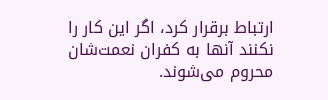ارتباط برقرار کرد، اگر این کار را نکنند آنها به کفران نعمت‌شان محروم می‌شوند.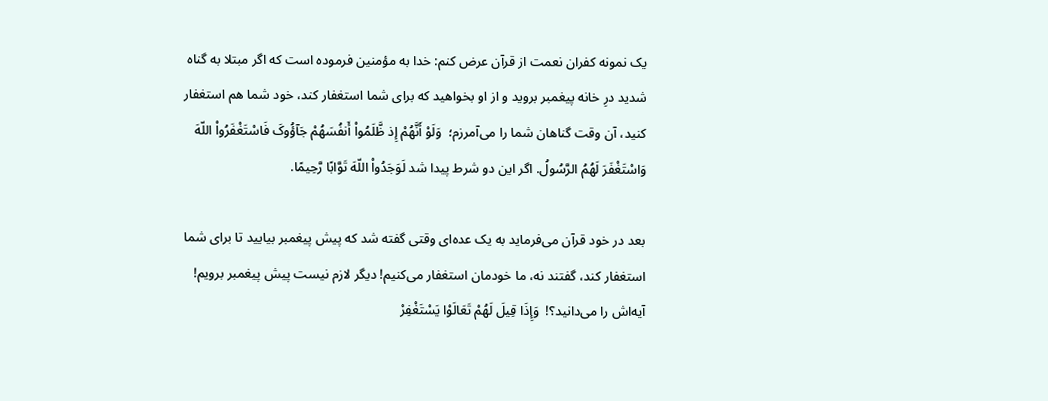یک نمونه کفران نعمت از قرآن عرض کنم: خدا به مؤمنین فرموده است که اگر مبتلا به گناه شدید درِ خانه پیغمبر بروید و از او بخواهید که برای شما استغفار کند، خود شما هم استغفار کنید، آن وقت گناهان شما را می‌آمرزم؛  وَلَوْ أَنَّهُمْ إِذ ظَّلَمُواْ أَنفُسَهُمْ جَآؤُوکَ فَاسْتَغْفَرُواْ اللّهَ وَاسْتَغْفَرَ لَهُمُ الرَّسُولُ. اگر این دو شرط پیدا شد لَوَجَدُواْ اللّهَ تَوَّابًا رَّحِیمًا.

بعد در خود قرآن می‌فرماید به یک عده‌ای وقتی گفته شد که پیش پیغمبر بیایید تا برای شما استغفار کند، گفتند نه، ما خودمان استغفار می‌کنیم! دیگر لازم نیست پیش پیغمبر برویم! آیه‌اش را می‌دانید؟!  وَإِذَا قِیلَ لَهُمْ تَعَالَوْا یَسْتَغْفِرْ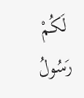لَکُمْ رَسُولُ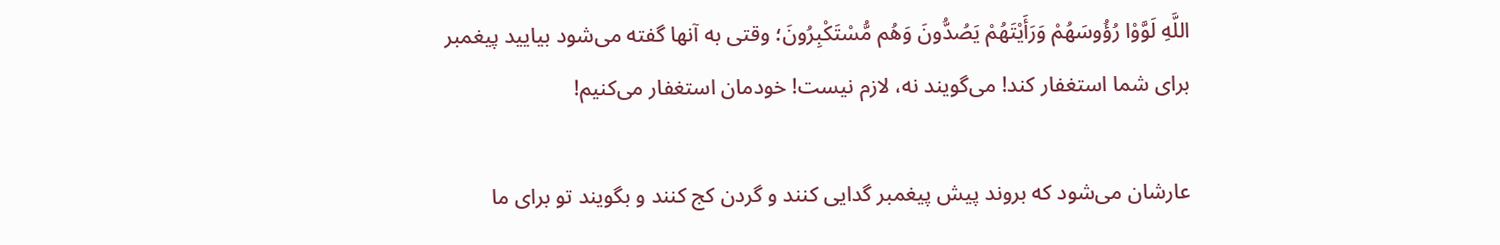اللَّهِ لَوَّوْا رُؤُوسَهُمْ وَرَأَیْتَهُمْ یَصُدُّونَ وَهُم مُّسْتَکْبِرُونَ؛ وقتی به آنها گفته می‌شود بیایید پیغمبر برای شما استغفار کند! می‌گویند نه، لازم نیست! خودمان استغفار می‌کنیم!

عارشان می‌شود که بروند پیش پیغمبر گدایی کنند و گردن کج کنند و بگویند تو برای ما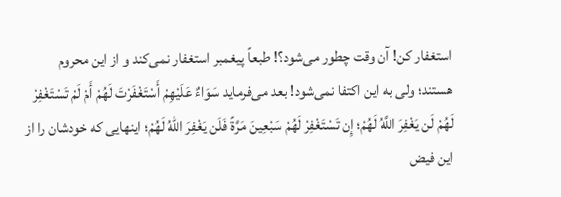استغفار کن! آن وقت چطور می‌شود؟! طبعاً پیغمبر استغفار نمی‌کند و از این محروم هستند؛ ولی به این اکتفا نمی‌شود! بعد می‌فرماید سَوَاءٌ عَلَیْهِمْ أَسْتَغْفَرْتَ لَهُمْ أَمْ لَمْ تَسْتَغْفِرْ لَهُمْ لَن یَغْفِرَ اللَّهُ لَهُمْ؛ إِن تَسْتَغْفِرْ لَهُمْ سَبْعِینَ مَرَّةً فَلَن یَغْفِرَ اللّهُ لَهُمْ؛ اینهایی که خودشان را از این فیض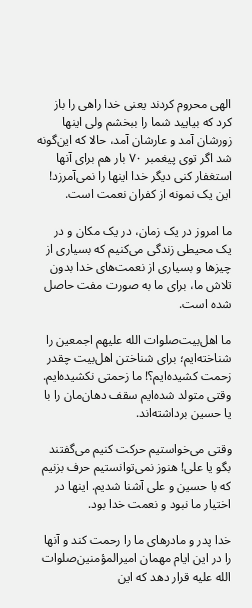الهی محروم کردند یعنی خدا راهی را باز کرد که بیایید شما را ببخشم ولی اینها زورشان آمد و عارشان آمد، حالا که این‌گونه شد اگر توی پیغمبر ۷۰ بار هم برای آنها استغفار کنی دیگر خدا اینها را نمی‌آمرزد! این یک نمونه از کفران نعمت است.

ما امروز در یک زمان، در یک مکان و در یک محیطی زندگی می‌کنیم که بسیاری از چیز‌ها و بسیاری از نعمت‌های خدا بدون تلاش ما، برای ما به صورت مفت حاصل شده است.

ما اهل‌بیت‌صلوات الله علیهم اجمعین را شناخته‌ایم؛ برای شناختن اهل‌بیت چقدر زحمت کشیده‌ایم؟! ما زحمتی نکشیده‌ایم. وقتی متولد شده‌ایم سقف دهان‌مان را با یا حسین برداشته‌اند.

وقتی می‌خواستیم حرکت کنیم می‌گفتند بگو یا علی! هنوز نمی‌توانستیم حرف بزنیم که با حسین و علی آشنا شدیم. اینها در اختیار ما نبود و نعمت خدا بود.

خدا پدر و مادر‌های ما را رحمت کند و آنها را در این ایام مهمان امیرالمؤمنین‌صلوات الله علیه قرار دهد که این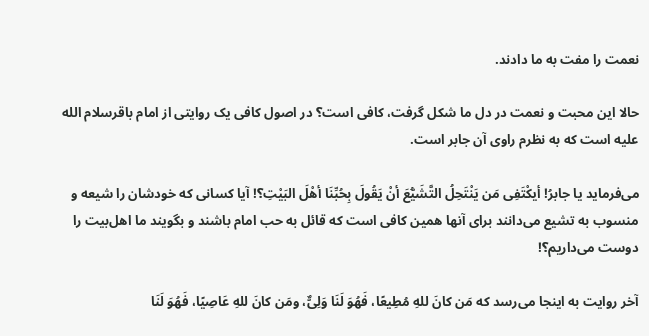نعمت را مفت به ما دادند.

حالا این محبت و نعمت در دل ما شکل گرفت، کافی است؟ در اصول کافی یک روایتی از امام باقرسلام الله علیه است که به نظرم راوی آن جابر است.

می‌فرماید یا جابرُ! أیکْتَفِی مَن یَنْتَحِلُ التَّشَیُّعَ أنْ یَقُولَ بِحُبِّنَا أهْلَ البَیْتِ؟! آیا کسانی که خودشان را شیعه و منسوب به تشیع می‌دانند برای آنها همین کافی است که قائل به حب امام باشند و بگویند ما اهل‌بیت را دوست می‌داریم؟!

آخر روایت به اینجا می‌رسد که مَن کانَ للهِ مُطِیعًا، فَهُوَ لَنَا وَلِیٌّ، ومَن کانَ للهِ عَاصِیًا، فَهُوَ لَنَا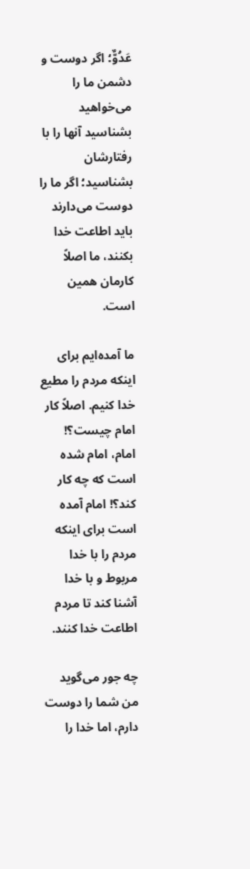عَدُوٌّ؛ اگر دوست و دشمن ما را می‌خواهید بشناسید آنها را با رفتارشان بشناسید؛ اگر ما را دوست می‌دارند باید اطاعت خدا بکنند، ما اصلاً کارمان همین است.

ما آمده‌ایم برای اینکه مردم را مطیع خدا کنیم. اصلاً کار امام چیست؟! امام، امام شده است که چه کار کند؟! امام آمده است برای اینکه مردم را با خدا مربوط و با خدا آشنا کند تا مردم اطاعت خدا کنند.

چه جور می‌گوید من شما را دوست دارم، اما خدا را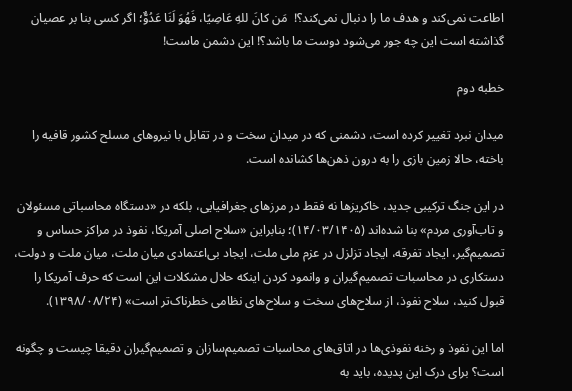اطاعت نمی‌کند و هدف ما را دنبال نمی‌کند؟!  مَن کانَ للهِ عَاصِیًا، فَهُوَ لَنَا عَدُوٌّ؛ اگر کسی بنا بر عصیان گذاشته است این چه جور می‌شود دوست ما باشد؟! این دشمن ماست!

خطبه دوم

میدان نبرد تغییر کرده است، دشمنی که در میدان سخت و در تقابل با نیرو‌های مسلح کشور قافیه را باخته، حالا زمین بازی را به درون ذهن‌ها کشانده است.

در این جنگ ترکیبی جدید، خاکریز‌ها نه فقط در مرز‌های جغرافیایی، بلکه در «دستگاه محاسباتی مسئولان و تاب‌آوری مردم» بنا شده‌اند (۱۴/۰۳/۱۴۰۵)؛ بنابراین «سلاح اصلی آمریکا، نفوذ در مراکز حساس و تصمیم‌گیر، ایجاد تفرقه، ایجاد تزلزل در عزم ملی ملت، ایجاد بی‌اعتمادی میان ملت، میان ملت و دولت، دستکاری در محاسبات تصمیم‌گیران و وانمود کردن اینکه حلال مشکلات این است که حرف آمریکا را قبول کنید، سلاح نفوذ، از سلاح‌های سخت و سلاح‌های نظامی خطرناک‌تر است» (۱۳۹۸/۰۸/۲۴).

اما این نفوذ و رخنه نفوذی‌ها در اتاق‌های محاسبات تصمیم‌سازان و تصمیم‌گیران دقیقا چیست و چگونه است؟ برای درک این پدیده، باید به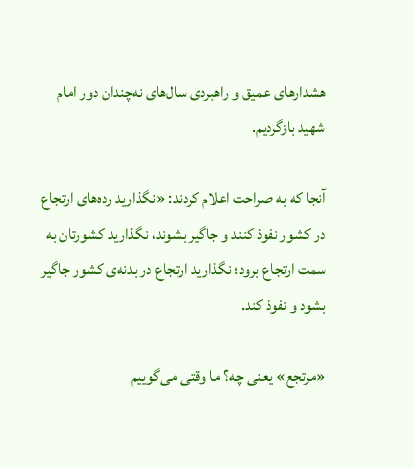هشدار‌های عمیق و راهبردی سال‌های نه‌چندان دور امام شهید بازگردیم.

آنجا که به صراحت اعلام کردند: «نگذارید رده‌های ارتجاع در کشور نفوذ کنند و جاگیر بشوند، نگذارید کشورتان به سمت ارتجاع برود؛ نگذارید ارتجاع در بدنه‌ی کشور جاگیر بشود و نفوذ کند.

«مرتجع» یعنی چه؟ ما وقتی می‌گوییم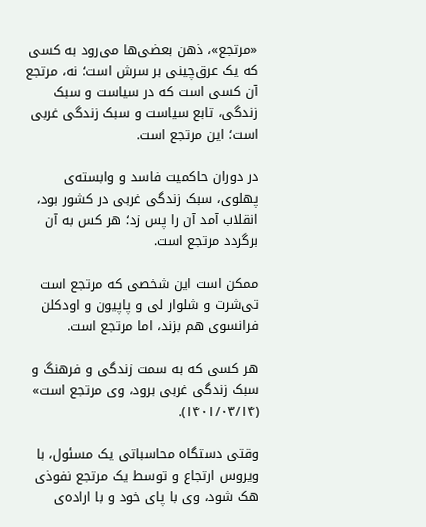«مرتجع»، ذهن بعضی‌ها می‌رود به کسی که یک عرق‌چینی بر سرش است؛ نه، مرتجع آن کسی است که در سیاست و سبک زندگی، تابع سیاست و سبک زندگی غربی است؛ این مرتجع است.

در دوران حاکمیت فاسد و وابسته‌ی پهلوی، سبک زندگی غربی در کشور بود، انقلاب آمد آن را پس زد؛ هر کس به آن برگردد مرتجع است.

ممکن است این شخصی که مرتجع است تی‌شرت و شلوار لی و پاپیون و اودکلن فرانسوی هم بزند، اما مرتجع است.

هر کسی که به سمت زندگی و فرهنگ و سبک زندگی غربی برود، وی مرتجع است» (۱۴۰۱/۰۳/۱۴).

وقتی دستگاه محاسباتی یک مسئول، با ویروس ارتجاع و توسط یک مرتجع نفوذی هک شود، وی با پای خود و با اراده‌ی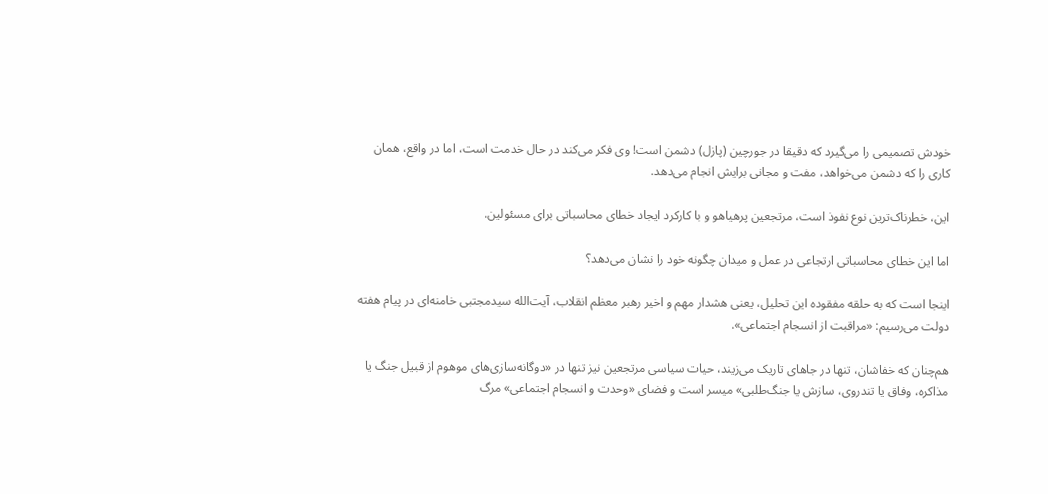خودش تصمیمی را می‌گیرد که دقیقا در جورچین (پازل) دشمن است! وی فکر می‌کند در حال خدمت است، اما در واقع، همان کاری را که دشمن می‌خواهد، مفت و مجانی برایش انجام می‌دهد.

این، خطرناک‌ترین نوع نفوذ است، مرتجعین پرهیاهو و با کارکرد ایجاد خطای محاسباتی برای مسئولین.

اما این خطای محاسباتی ارتجاعی در عمل و میدان چگونه خود را نشان می‌دهد؟

اینجا است که به حلقه مفقوده این تحلیل، یعنی هشدار مهم و اخیر رهبر معظم انقلاب، آیت‌الله سیدمجتبی خامنه‌ای در پیام هفته دولت می‌رسیم: «مراقبت از انسجام اجتماعی».

هم‌چنان که خفاشان، تنها در جا‌های تاریک می‌زیند، حیات سیاسی مرتجعین نیز تنها در «دوگانه‌سازی‌های موهوم از قبیل جنگ یا مذاکره، وفاق یا تندروی، سازش یا جنگ‌طلبی» میسر است و فضای «وحدت و انسجام اجتماعی» مرگ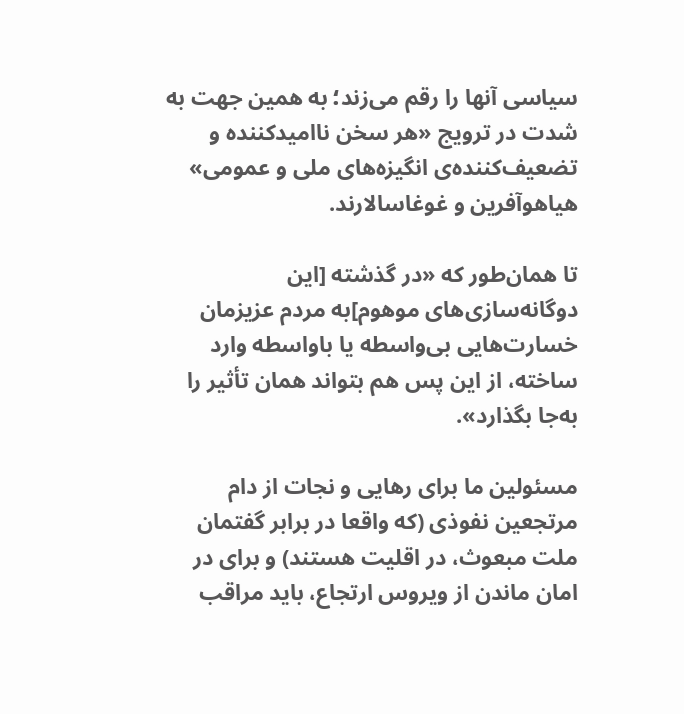سیاسی آنها را رقم می‌زند؛ به همین جهت به شدت در ترویج «هر سخن ناامیدکننده و تضعیف‌کننده‌ی انگیزه‌های ملی و عمومی» هیاهوآفرین و غوغاسالارند.

تا همان‌طور که «در گذشته [این دوگانه‌سازی‌های موهوم]به مردم عزیزمان خسارت‌هایی بی‌واسطه یا باواسطه وارد ساخته، از این پس هم بتواند همان تأثیر را به‌جا بگذارد».

مسئولین ما برای رهایی و نجات از دام مرتجعین نفوذی (که واقعا در برابر گفتمان ملت مبعوث، در اقلیت هستند) و برای در امان ماندن از ویروس ارتجاع، باید مراقب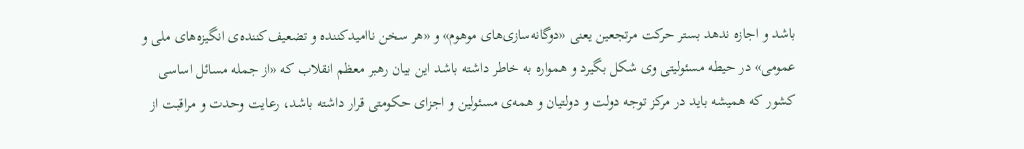باشد و اجازه ندهد بستر حرکت مرتجعین یعنی «دوگانه‌سازی‌های موهوم» و «هر سخن ناامیدکننده و تضعیف‌کننده‌ی انگیزه‌های ملی و عمومی» در حیطه مسئولیتی وی شکل بگیرد و همواره به خاطر داشته باشد این بیان رهبر معظم انقلاب که «از جمله مسائل اساسی کشور که همیشه باید در مرکز توجه دولت و دولتیان و همه‌ی مسئولین و اجزای حکومتی قرار داشته باشد، رعایت وحدت و مراقبت از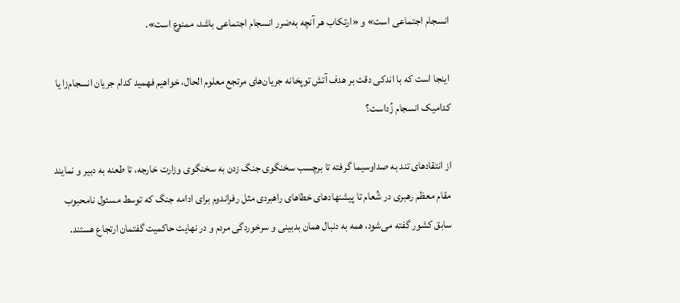انسجام اجتماعی است» و «ارتکاب هر آنچه به‌ضرر انسجام اجتماعی باشد، ممنوع است».

اینجا است که با اندکی دقت بر هدف آتش توپخانه جریان‌های مرتجع معلوم الحال، خواهیم فهمید کدام جریان انسجام‌زا یا کدامیک انسجام زُداست؟

از انتقاد‌های تند به صداوسیما گرفته تا برچسب سخنگوی جنگ زدن به سخنگوی وزارت خارجه، تا طعنه به دبیر و نمایند مقام معظم رهبری در شُعام تا پیشنهاد‌های خطا‌های راهبردی مثل رفراندوم برای ادامه جنگ که توسط مسئول نامحبوب سابق کشور گفته می‌شود، همه به دنبال همان بدبینی و سرخوردگی مردم و در نهایت حاکمیت گفتمان ارتجاع هستند.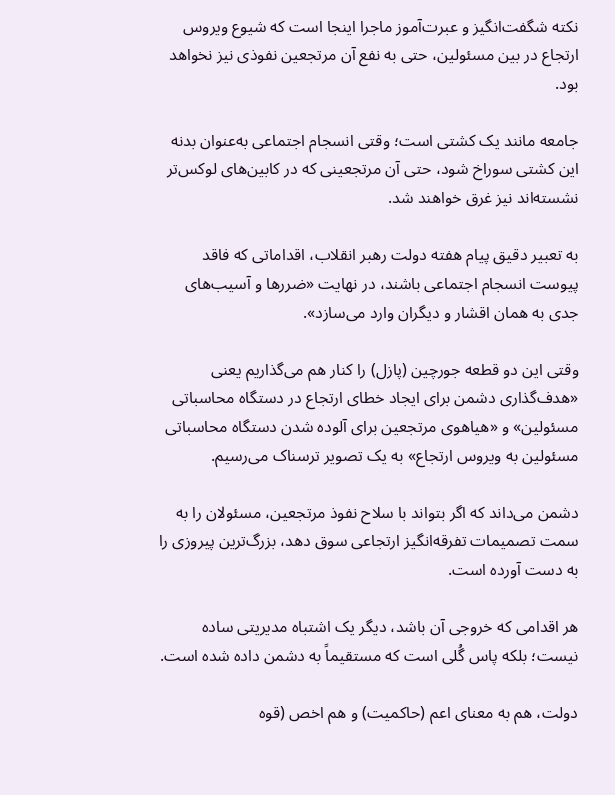نکته شگفت‌انگیز و عبرت‌آموز ماجرا اینجا است که شیوع ویروس ارتجاع در بین مسئولین، حتی به نفع آن مرتجعین نفوذی نیز نخواهد بود.

جامعه مانند یک کشتی است؛ وقتی انسجام اجتماعی به‌عنوان بدنه این کشتی سوراخ شود، حتی آن مرتجعینی که در کابین‌های لوکس‌تر نشسته‌اند نیز غرق خواهند شد.

به تعبیر دقیق پیام هفته دولت رهبر انقلاب، اقداماتی که فاقد پیوست انسجام اجتماعی باشند، در نهایت «ضرر‌ها و آسیب‌های جدی به همان اقشار و دیگران وارد می‌سازد».

وقتی این دو قطعه جورچین (پازل) را کنار هم می‌گذاریم یعنی «هدف‌گذاری دشمن برای ایجاد خطای ارتجاع در دستگاه محاسباتی مسئولین» و «هیاهوی مرتجعین برای آلوده شدن دستگاه محاسباتی مسئولین به ویروس ارتجاع» به یک تصویر ترسناک می‌رسیم.

دشمن می‌داند که اگر بتواند با سلاح نفوذ مرتجعین، مسئولان را به سمت تصمیمات تفرقه‌انگیز ارتجاعی سوق دهد، بزرگ‌ترین پیروزی را به دست آورده است.

هر اقدامی که خروجی آن باشد، دیگر یک اشتباه مدیریتی ساده نیست؛ بلکه پاس گُلی است که مستقیماً به دشمن داده شده است.

دولت، هم به معنای اعم (حاکمیت) و هم اخص (قوه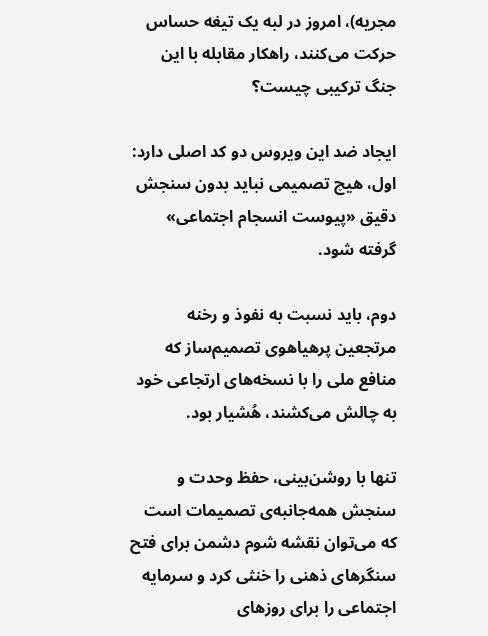مجریه)، امروز در لبه یک تیغه حساس حرکت می‌کنند، راهکار مقابله با این جنگ ترکیبی چیست؟

ایجاد ضد این ویروس دو کد اصلی دارد: اول، هیچ تصمیمی نباید بدون سنجش دقیق «پیوست انسجام اجتماعی» گرفته شود.

دوم، باید نسبت به نفوذ و رخنه مرتجعین پرهیاهوی تصمیم‌ساز که منافع ملی را با نسخه‌های ارتجاعی خود به چالش می‌کشند، هُشیار بود.

تنها با روشن‌بینی، حفظ وحدت و سنجش همه‌جانبه‌ی تصمیمات است که می‌توان نقشه شوم دشمن برای فتح سنگر‌های ذهنی را خنثی کرد و سرمایه اجتماعی را برای روز‌های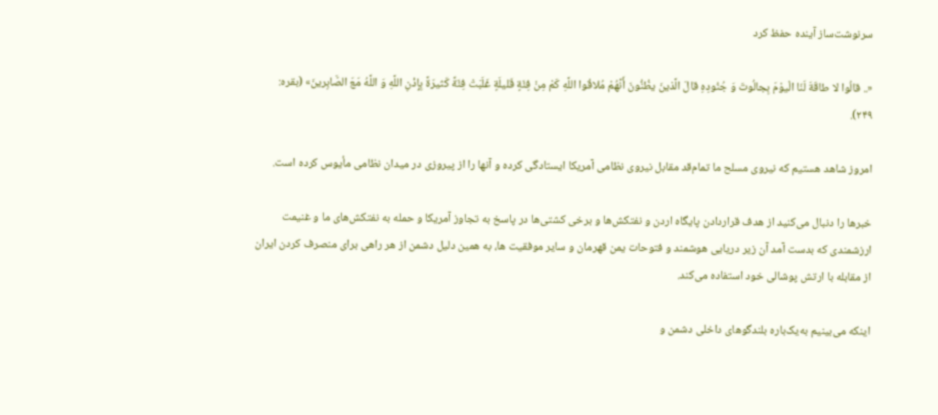سرنوشت‌ساز آینده حفظ کرد

«.. قالُوا لا طاقَةَ لَنَا الْیوْمَ بِجالُوتَ وَ جُنُودِهِ قالَ الَّذینَ یظُنُّونَ أَنَّهُمْ مُلاقُوا اللَّهِ کَمْ مِنْ فِئَةٍ قَلیلَةٍ غَلَبَتْ فِئَةً کَثیرَةً بِإِذْنِ اللَّهِ وَ اللَّهُ مَعَ الصَّابِرینَ» (بقره: ۲۴۹).

امروز شاهد هستیم که نیروی مسلح ما تمام‌قد مقابل نیروی نظامی آمریکا ایستادگی کرده و آنها را از پیروزی در میدان نظامی مأیوس کرده است.

خبر‌ها را دنبال می‌کنید از هدف قراردادن پایگاه اردن و نفتکش‌ها و برخی کشتی‌ها در پاسخ به تجاوز آمریکا و حمله به نفتکش‌های ما و غنیمت ارزشمندی که بدست آمد آن زیر دریایی هوشمند و فتوحات یمن قهرمان و سایر موفقیت ها، به همین دلیل دشمن از هر راهی برای منصرف کردن ایران از مقابله با ارتش پوشالی خود استفاده می‌کند.

اینکه می‌بینیم به‌یک‌باره بلندگو‌های داخلی دشمن و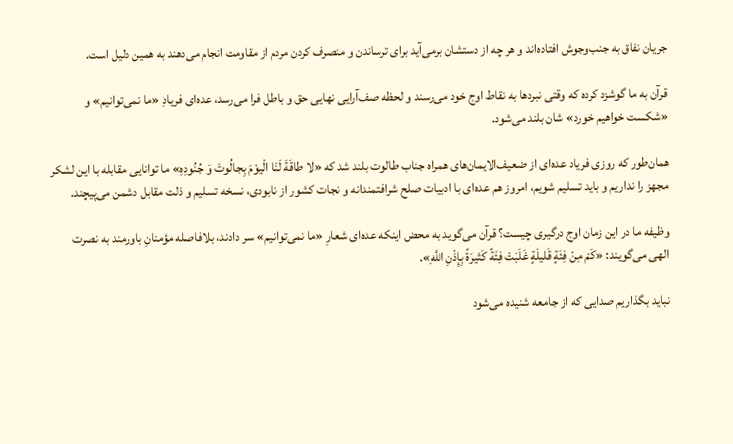جریان نفاق به جنب‌وجوش افتاده‌اند و هر چه از دستشان برمی‌آید برای ترساندن و منصرف کردن مردم از مقاومت انجام می‌دهند به همین دلیل است.

قرآن به ما گوشزد کرده که وقتی نبرد‌ها به نقاط اوج خود می‌رسند و لحظه صف‌آرایی نهایی حق و باطل فرا می‌رسد، عده‌ای فریادِ «ما نمی‌توانیم» و «شکست خواهیم خورد» شان بلند می‌شود.

همان‌طور که روزی فریاد عده‌ای از ضعیف‌الایمان‌های همراه جناب طالوت بلند شد که «لا طاقَةَ لَنَا الْیوْمَ بِجالُوتَ وَ جُنُودِهِ» ما توانایی مقابله با این لشکر مجهز را نداریم و باید تسلیم شویم، امروز هم عده‌ای با ادبیات صلح شرافتمندانه و نجات کشور از نابودی، نسخه تسلیم و ذلت مقابل دشمن می‌پیچند.

وظیفه ما در این زمان اوج درگیری چیست؟ قرآن می‌گوید به محض اینکه عده‌ای شعارِ «ما نمی‌توانیم» سر دادند، بلافاصله مؤمنانِ باورمند به نصرت الهی می‌گویند: «کَمْ مِنْ فِئَةٍ قَلیلَةٍ غَلَبَتْ فِئَةً کَثیرَةً بِإِذْنِ اللَّهِ».

نباید بگذاریم صدایی که از جامعه شنیده می‌شود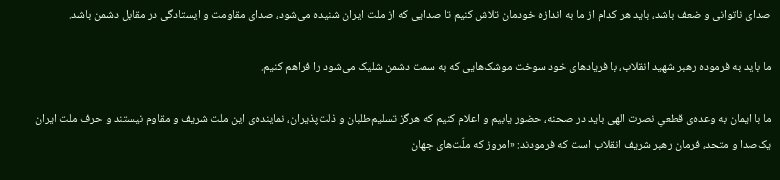صدای ناتوانی و ضعف باشد، باید هر کدام از ما به اندازه خودمان تلاش کنیم تا صدایی که از ملت ایران شنیده می‌شود، صدای مقاومت و ایستادگی در مقابل دشمن باشد.

ما باید به فرموده رهبر شهید انقلاب، با فریاد‌های خود سوخت موشک‌هایی که به سمت دشمن شلیک می‌شود را فراهم کنیم.

ما با ایمان به وعده‌ی قطعیِ نصرت الهی باید در صحنه، حضور یابیم و اعلام کنیم که هرگز تسلیم‌طلبان و ذلت‌پذیران، نماینده‌ی این ملت شریف و مقاوم نیستند و حرف ملت ایران یک‌صدا و متحد، فرمان رهبر شریف انقلاب است که فرمودند: «امروز که ملّت‌های جهان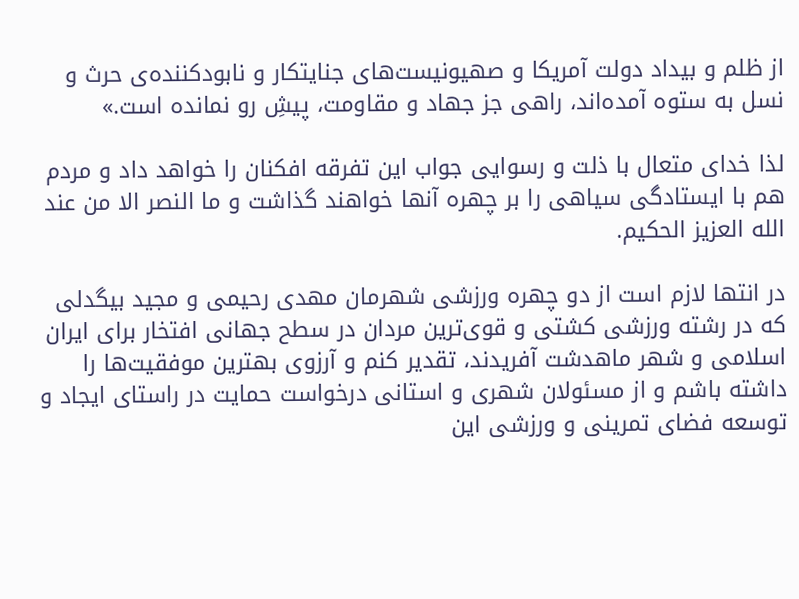از ظلم و بیداد دولت آمریکا و صهیونیست‌های جنایتکار و نابودکننده‌ی حرث و نسل به ستوه آمده‌اند، راهی جز جهاد و مقاومت، پیشِ رو نمانده است.»

لذا خدای متعال با ذلت و رسوایی جواب این تفرقه افکنان را خواهد داد و مردم هم با ایستادگی سیاهی را بر چهره آنها خواهند گذاشت و ما النصر الا من عند الله العزیز الحکیم.

در انتها لازم است از دو چهره ورزشی شهرمان مهدی رحیمی و مجید بیگدلی که در رشته ورزشی کشتی و قوی‌ترین مردان در سطح جهانی افتخار برای ایران اسلامی و شهر ماهدشت آفریدند، تقدیر کنم و آرزوی بهترین موفقیت‌ها را داشته باشم و از مسئولان شهری و استانی درخواست حمایت در راستای ایجاد و توسعه فضای تمرینی و ورزشی این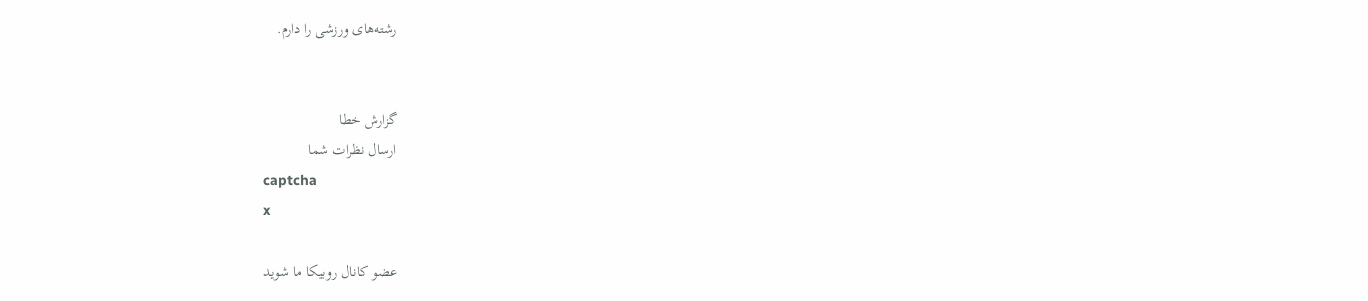رشته‌های ورزشی را دارم.


گزارش خطا
ارسال نظرات شما
captcha
x

عضو کانال روبیکا ما شوید